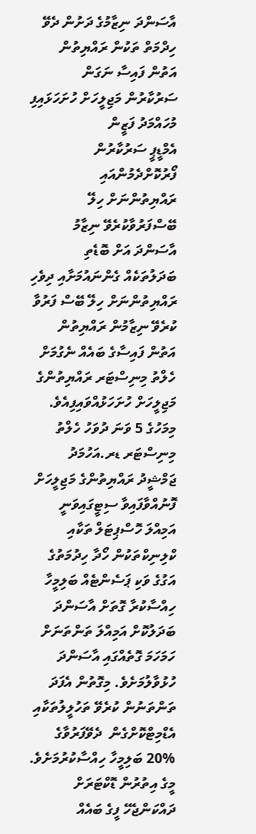އާސަންދަ ނިޒާމުގެ ދަށުން ދެވޭ ހިދްމަތް ތަކުން ރައްޔިތުން އަތުން ފައިސާ ނަގަން ސަރުކާރުން މަޖިލީހަށް ހުށަހަޅައިފި
މުހައްމަދު ފަޒީން
އެމްޑީޕީ ސަރުކާރުން ފޯރުކޮށްދެމުންއައި ރައްޔިތުންނަށް ހިލޭ ބޭސްފަރުވާކުރެވޭ ނިޒާމު އާސަންދަ އަށް ބޮޑެތި ބަދަލުތަކެއް ގެންނައުމަށާއި ދިވެހި ރައްޔިތުންނަށް ހިލޭ ބޭސް ފަރުވާ ކުރެވޭ ނިޒާމުން ރައްޔިތުން އަތުން ފައިސާގެ ބައެއް ނެގުމަށް ހެލްތު މިނިސްޓަރ ރައްޔިތުންގެ މަޖިލީހަށް ހުށަހަޅުއްވައިފިއެވެ.
މިމަހުގެ 5 ވަނަ ދުވަހު ހެލްތު މިނިސްޓަރ ޑރ.އަހުމަދު ޖަމްޝީދު ރައްޔިތުންގެ މަޖިލީހަށް ފޮނުއްވާފައިވާ ސިޓީގައިވަނީ އަމިއްލަ ހޮސްޕިޓަލް ތަކާއި ކްލިނިކްތަކުން ހޯދާ ހިދުމަތުގެ އަގުގެ ވަކި ޕަސެންޓެއް ބަލިމީހާ ހިއްސާކުރާ ގޮތަށް އާސަންދަ ބަދަލުކޮށް އަމިއްލަ ތަންތަނަށް ހަމަހަމަ ގޮތެއްގައި އާސަންދަ ހުޅުވާލުމަށެވެ. މިގޮތުން އެފަދަ ތަންތަނުން ކުރެވޭ ތަހުލީލުތަކާއި އެޑްމިޓްކޮށްގެން  ދެވޭފަރުވާގެ %20 ބަލިމީހާ ހިއްސާކުރުމަށެވެ.
މީގެ އިތުރުން ޑޮކްޓަރަށް ދައްކަންޖެހޭ ފީގެ ބައެއް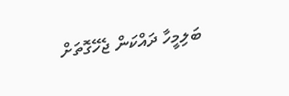ބަލިމީހާ ދައްކަން ޖެހޭގޮތަށް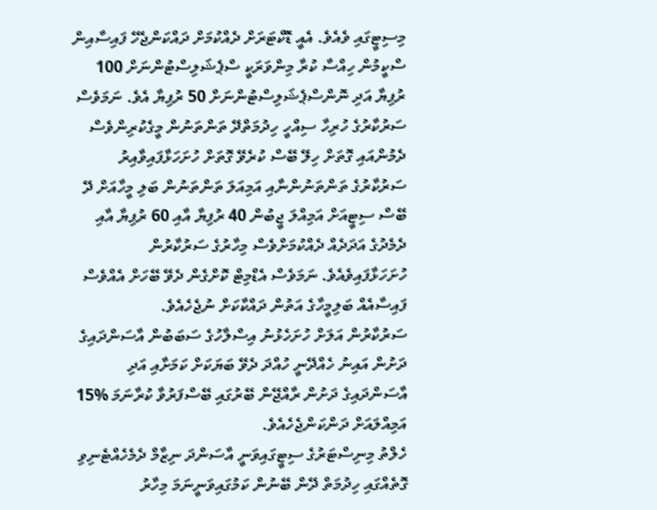މިސިޓީގައި ވެއެވެ. އެއީ ޑޮކްޓަރަށް ދެއްކުމަށް ދައްކަންޖެހޭ ފައިސާއިން ސްކީމުން ހިއްސާ ކުރާ މިންވަރަކީ ސްޕެޝަލިސްޓުންނަށް 100 ރުފިޔާ އަދި ނޮންސްޕެޝަލިސްޓުންނަށް 50 ރުފިޔާ އެވެ. ނަމަވެސް ސަރުކާރުގެ ހުރިހާ ސިއްހީ ހިދުމަތްދޭ ތަންތަނުން މީގެކުރިންވެސް ދެމުންއައި ގޮތަށް ހިލޭ ބޭސް ކުރެވޭ ގޮތަށް ހުށަހަޅާފައިވާއިރު ސަރުކާރުގެ ތަންތަނުންނާއި އަމިއަލަ ތަންތަނުން ބަލި މީހާއަށް ދޭ ބޭސް ސިޓީއަށް އަމިއްލަ ޖީބުން 40 ރުފިޔާ އާއި 60 ރުފިޔާ އާއި ދެމެދުގެ އަދަދެއް ދެއްކުމަށްވެސް މިހާރުގެ ސަރުކާރުން ހުށަހަޅާފައިވެއެވެ. ނަމަވެސް އެޑްމިޓް ކޮށްގެން ދެވޭ ބޭހަށް އެއްވެސް ފައިސާއެއް ބަލިމީހާގެ އަތުން ދައްކާކަށް ނުޖެހެއެވެ.
ސަރުކާރުން އަލަށް ހުށަހެޅުނު އިސްލާހުގެ ސަބަބުން އާސަންދައިގެ ދަށުން އައިނު ހެއްދޭނީ ހުއްދަ ދެވޭ ބަޔަކަށް ކަމަށާއި އަދި އާސަންދައިގެ ދަށުން ރާއްޖޭން ބޭރުގައި ބޭސްފަރުވާ ކުރާނަމަ %15 އަމިއްލައަށް ދަންކަންޖެހެއެވެ.
ހެލްތު މިނިސްޓަރުގެ ސިޓީގައިވަނީ އާސަންދަ ނިޒާމް ދެމެހެއްޓެނިވި ގޮތެއްގައި ހިދުމަތް ދޭން ބޭނުން ކަމުގައިވަނީނަމަ މިހާރު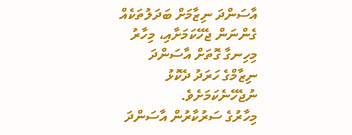އާސަންދަ ނިޒާމަށް ބަދަލުތަކެއް ގެންނަން ޖެހޭކަމަށާއި، މިހާރު މިހިނގާ ގޮތަށް އާސަންދަ ނިޒާމްގެ ހަރަދު ދެކޮޅު ނުޖެހޭނެކަމަށެވެ.
މިހާރުގެ ސަރުކާރުން އާސަންދަ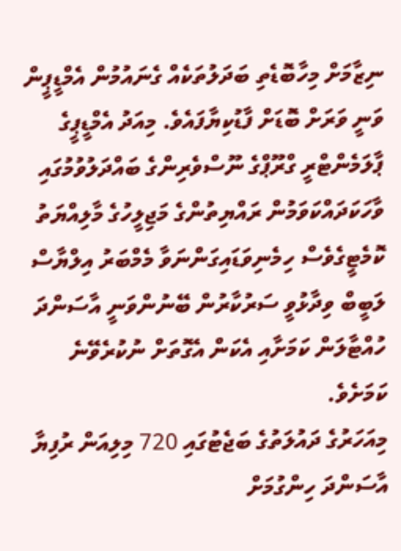ނިޒާމަށް މިހާބޮޑެތި ބަދަލުތަކެއް ގެނައުމުން އެމްޑީޕީން ވަނީ ވަރަށް ބޮޑަށް ފާޑުކިޔާފައެވެ. މިއަދު އެމްޑީޕީގެ ޕާލަމެންޓްރީ ގްރޫޕްގެ ނޫސްވެރިންގެ ބައްދަލުވުމުގައި ވާހަކަދައްކަވަމުން ރައްޔިތުންގެ މަޖިލީހުގެ މާލިއްޔަތު ކޮމެޓީގެވެސް ހިމެނިވަޑައިގަންނަވާ މެމްބަރު އިލްޔާސް ލަބީބް ވިދާޅުވީ ސަރުކާރުން ބޭނުންވަނީ އާސަންދަ ހުއްޓާލަން ކަމަށާއި އެކަން އެގޮތަށް ނުކުރެވޭނެ ކަމަށެވެ.
މިއަހަރުގެ ދައުލަތުގެ ބަޖެޓުގައި 720 މިލިއަން ރުފިޔާ އާސަންދަ ހިންގުމަށް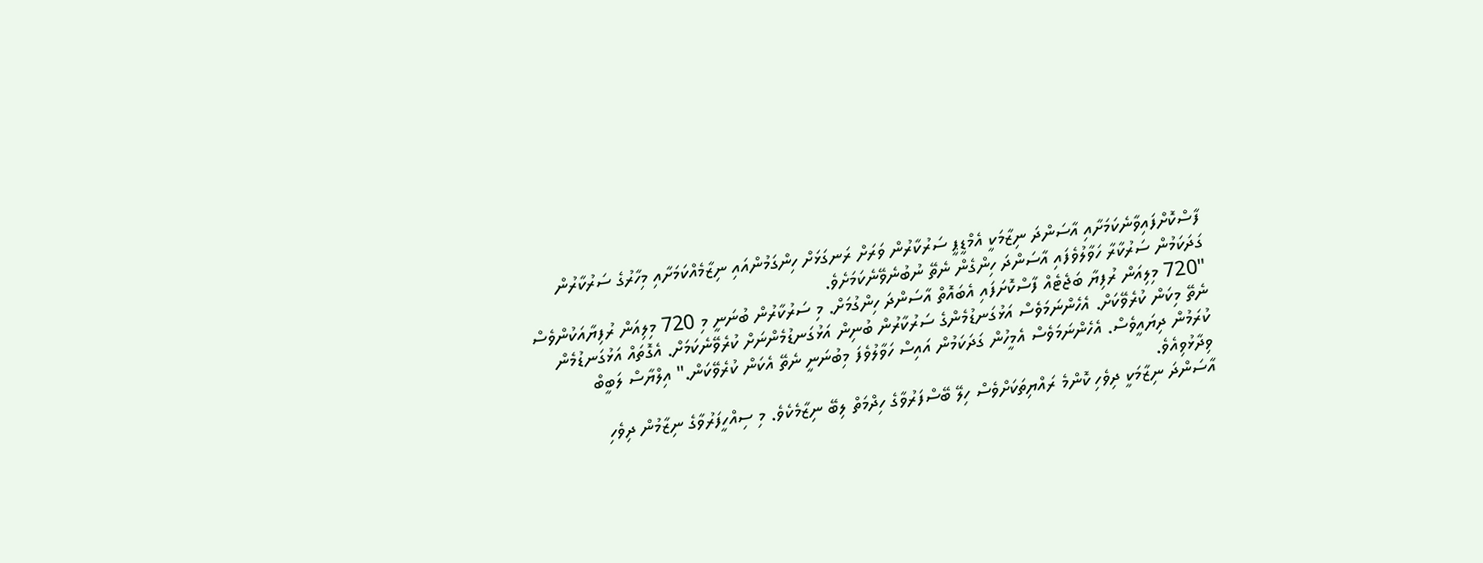ފާސްކޮށްފައިވާނެކަމަށާއި އާސަންދަ ނިޒާމަކީ އެމްޑީޕީ ސަރުކާރުން ވަރަށް ރަނގަޅަށް ހިންގަމުންއައި ނިޒާމެއްކަމަށާއި މިހާރުގެ ސަރުކާރުން ގަދަކަމުން ސަރުކާރާ ހަވާލުވެފައި އާސަންދަ ހިންގެން ނެތޭ ނުބުނެވޭނެކަމަށެވެ.
"720 މިލިއަން ރުފިޔާ ބަޖެޓެއް ފާސްކޮށަފައި އެބައޮތް އާސަންދަ ހިންގުމަށް. މި ސަރުކާރުން ބުނަނީ މި 720 މިލިއަން ރުފިޔާއަކުންވެސް ނެތޭ މިކަން ކުރެވޭކަށް. އެހެންނަމަވެސް އަޅުގަނޑުމެންގެ ސަރުކާރުން ބުނިން އަޅުގަނޑުމެންނަށް ކުރެވޭނެކަމަށް. އެގޮތައް އަޅުގަނޑުމެން ކުރަމުން ދިޔައީވެސް. އެހެންނަމަވެސް އެމީހުން ގަދަކަމުން އައިސް ހަވާލުވެފަ މިބުނަނީ ނެތޭ އެކަން ކުރެވޭކަން." އިލްޔާސް ލަބީބް ވިދާޅުވިއެވެ.
އާސަންދަ ނިޒާމަކީ ދިވެހި ކޮންމެ ރައްޔިތަކަށްވެސް ހިލޭ ބޭސްފަރުވާގެ ހިދްމަތް ލިބޭ ނިޒާމެކެވެ. މި ސިއްހީފަރުވާގެ ނިޒާމުން ދިވެހި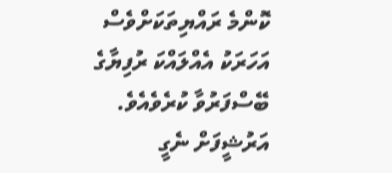ކޮންމެ ރައްޔިތަކަށްވެސް އަހަރަކު އެއްލައްކަ ރުފިޔާގެ ބޭސްފަރުވާ ކުރެވެއެވެ.
އަރުޝީފަށް ނެގީ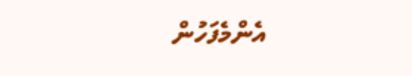އެންމެފަހުން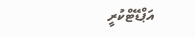އަޕްޑޭޓްކުރީ